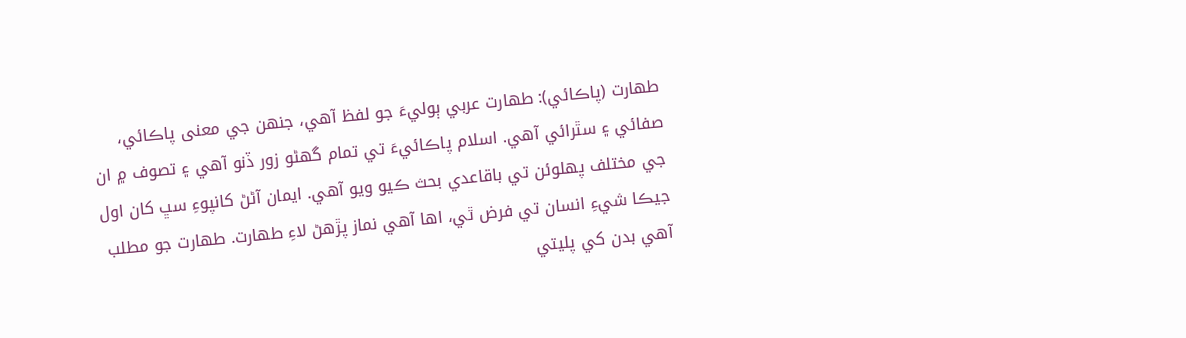طھارت (پاڪائي): طھارت عربي ٻوليءَ جو لفظ آهي، جنهن جي معنى پاڪائي، صفائي ۽ سٿرائي آهي. اسلام پاڪائيءَ تي تمام گهڻو زور ڏنو آهي ۽ تصوف ۾ ان جي مختلف پهلوئن تي باقاعدي بحث ڪيو ويو آهي. ايمان آڻڻ کانپوءِ سڀ کان اول جيڪا شيءِ انسان تي فرض ٿي، اها آهي نماز پڙهڻ لاءِ طھارت. طھارت جو مطلب آهي بدن کي پليتي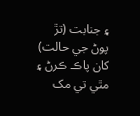۽ جنابت (تڙ پوڻ جي حالت) کان پاڪ ڪرڻ ۽ مٿي تي مک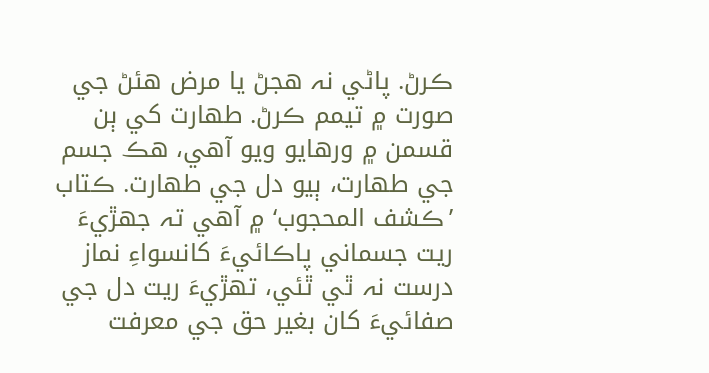ڪرڻ. پاڻي نہ هجڻ يا مرض هئڻ جي صورت ۾ تيمم ڪرڻ. طھارت کي ٻن قسمن ۾ ورهايو ويو آهي، هڪ جسم جي طهارت، ٻيو دل جي طھارت. ڪتاب ’ڪشف المحجوب‘ ۾ آهي تہ جهڙيءَ ريت جسماني پاڪائيءَ کانسواءِ نماز درست نہ ٿي ٿئي، تهڙيءَ ريت دل جي صفائيءَ کان بغير حق جي معرفت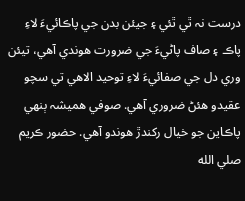درست نہ ٿي ٿئي ۽ جيئن بدن جي پاڪائيءَ لاءِ پاڪ ۽ صاف پاڻيءَ جي ضرورت هوندي آهي، تيئن وري دل جي صفائيءَ لاءِ توحيد الاهي تي سچو عقيدو هئڻ ضروري آهي. صوفي هميشہ ٻنهي پاڪاين جو خيال رکندڙ هوندو آهي. حضور ڪريم صلي الله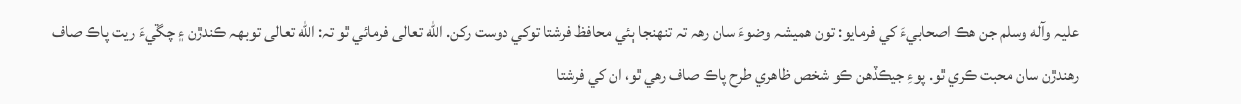عليہ وآله وسلم جن هڪ اصحابيءَ کي فرمايو: تون هميشہ وضوءَ سان رھہ تہ تنھنجا ٻئي محافظ فرشتا توکي دوست رکن. الله تعالى فرمائي ٿو تہ: الله تعالى توبھہ ڪندڙن ۽ چڱيءَ ريت پاڪ صاف رهندڙن سان محبت ڪري ٿو. پوءِ جيڪڏهن ڪو شخص ظاهري طرح پاڪ صاف رهي ٿو، ان کي فرشتا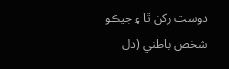دوست رکن ٿا ۽ جيڪو شخص باطني (دل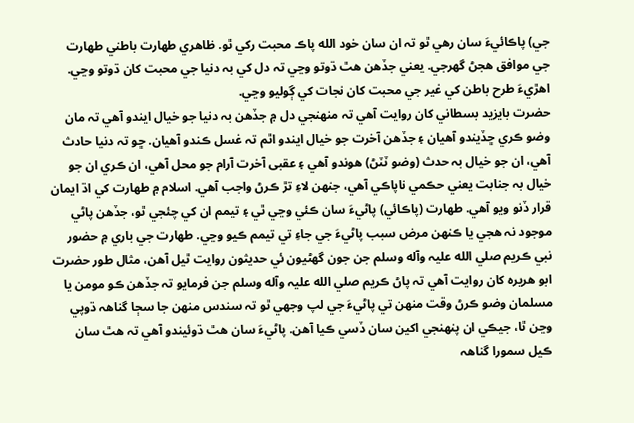جي) پاڪائيءَ سان رهي ٿو تہ ان سان خود الله پاڪ محبت رکي ٿو. ظاهري طھارت باطني طھارت جي موافق هجڻ گهرجي. يعني جڏهن هٿ ڌوتو وڃي تہ دل کي بہ دنيا جي محبت کان ڌوتو وڃي. اهڙيءَ طرح باطن کي غير جي محبت کان نجات کي ڳوليو وڃي.
حضرت بايزيد بسطاني کان روايت آهي تہ منهنجي دل ۾ جڏهن بہ دنيا جو خيال ايندو آهي تہ مان وضو ڪري ڇڏيندو آهيان ۽ جڏهن آخرت جو خيال ايندو اٿم تہ غسل ڪندو آهيان. ڇو تہ دنيا حادث آهي، ان جو خيال بہ حدث (وضو ٽٽڻ) هوندو آهي ۽ عقبى آخرت آرام جو محل آهي، ان ڪري ان جو خيال بہ جنابت يعني حڪمي ناپاڪي آهي، جنهن لاءِ تڙ ڪرڻ واجب آهي. اسلام ۾ طھارت کي اڌ ايمان قرار ڏنو ويو آهي. طھارت (پاڪائي) پاڻيءَ سان ڪئي وڃي ٿي ۽ تيمم ان کي چئجي ٿو، جڏهن پاڻي موجود نہ هجي يا ڪنهن مرض سبب پاڻيءَ جي جاءِ تي تيمم ڪيو وڃي. طھارت جي باري ۾ حضور نبي ڪريم صلي الله عليہ وآله وسلم جن جون گهڻيون ئي حديثون روايت ٿيل آهن، مثال طور حضرت ابو هريره کان روايت آهي تہ پاڻ ڪريم صلي الله عليہ وآله وسلم جن فرمايو تہ جڏهن ڪو مومن يا مسلمان وضو ڪرڻ وقت منهن تي پاڻيءَ جي لپ وجهي ٿو تہ سندس منهن جا سڄا گناھہ ڌوپي وڃن ٿا، جيڪي ان پنھنجي اکين سان ڏسي ڪيا آهن. پاڻيءَ سان هٿ ڌوئيندو آهي تہ هٿ سان ڪيل سمورا گناھہ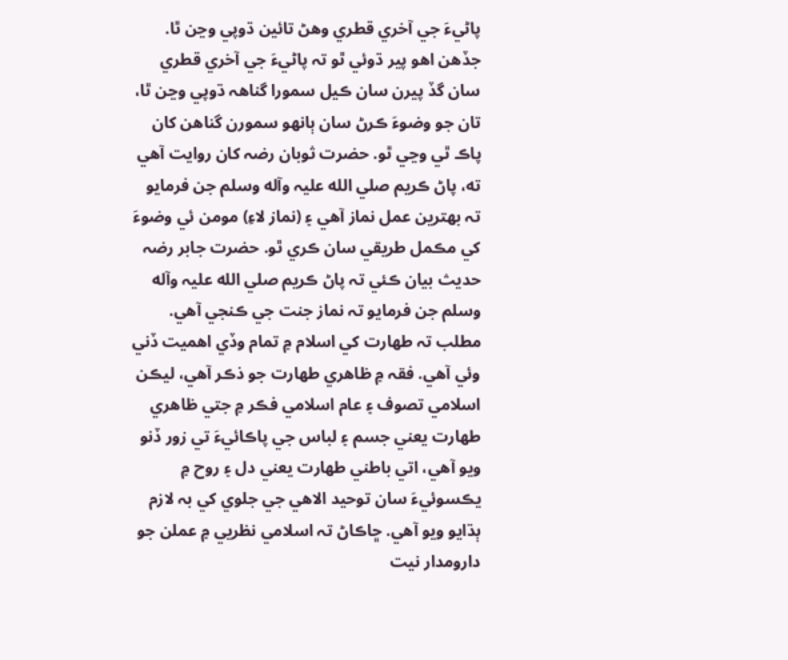پاڻيءَ جي آخري قطري وهڻ تائين ڌوپي وڃن ٿا. جڏهن اهو پير ڌوئي ٿو تہ پاڻيءَ جي آخري قطري سان گڏ پيرن سان ڪيل سمورا گناھہ ڌوپي وڃن ٿا، تان جو وضوءَ ڪرڻ سان ٻانهو سمورن گناهن کان پاڪ ٿي وڃي ٿو. حضرت ثوبان رضہ کان روايت آهي ته، پاڻ ڪريم صلي الله عليہ وآله وسلم جن فرمايو تہ بھترين عمل نماز آهي ۽ (نماز لاءِ) مومن ئي وضوءَ کي مڪمل طريقي سان ڪري ٿو. حضرت جابر رضہ حديث بيان ڪئي تہ پاڻ ڪريم صلي الله عليہ وآله وسلم جن فرمايو تہ نماز جنت جي ڪنجي آهي. مطلب تہ طھارت کي اسلام ۾ تمام وڏي اهميت ڏني وئي آهي. فقہ ۾ ظاهري طھارت جو ذڪر آهي، ليڪن اسلامي تصوف ۽ عام اسلامي فڪر ۾ جتي ظاهري طھارت يعني جسم ۽ لباس جي پاڪائيءَ تي زور ڏنو ويو آهي، اتي باطني طھارت يعني دل ۽ روح ۾ يڪسوئيءَ سان توحيد الاهي جي جلوي کي بہ لازم ٻڌايو ويو آهي. ڇاڪاڻ تہ اسلامي نظريي ۾ عملن جو دارومدار نيت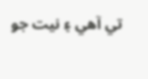تي آهي ۽ نيت جو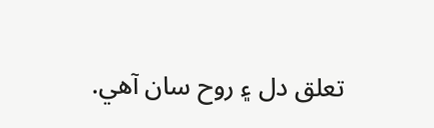تعلق دل ۽ روح سان آهي.